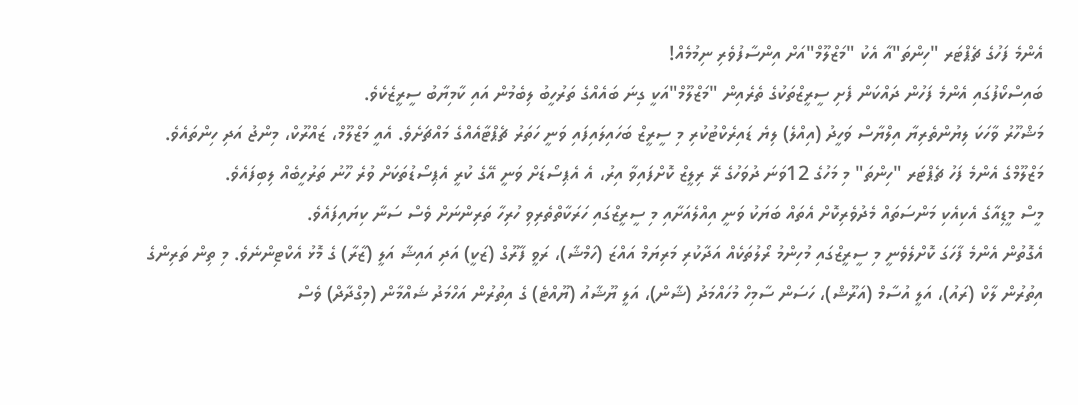އެންމެ ފަހުގެ ޗެޕްޓަރ "ހިންތަ"އާ އެކު "މަޒްލޫމް"އަށް އިންސާފުވެރި ނިމުމެއް!
ބައިސްކޯފުގައި އެންމެ ފަހުން ދައްކަން ފެށި ސީރީޒްތަކުގެ ތެރެއިން "މަޒްލޫމް"އަކީ ގިނަ ބައެއްގެ ތަރުހީބު ލިބެމުން އައި ކާމިޔާބު ސީރީޒެކެވެ.
މަޝްހޫރު ވާހަކަ ލިޔުންތެރިޔާ އިލްޔާސް ވަހީދު (އިއްލެ) ލިޔެ ޑައިރެކްޓުކުރި މި ސީރީޒް ބަހައިލައިފައި ވަނީ ހަތަރު ޗެޕްޓާއެއްގެ މައްޗަށެވެ. އެއީ މަޒްލޫމް، ޒައްރޫކް، މިންޖު އަދި ހިންތައެވެ.
މަޒްލޫމްގެ އެންމެ ފަހު ޗެޕްޓަރ "ހިންތަ" މި މަހުގެ 12ވަނަ ދުވަހުގެ ރޭ ރިލީޒް ކޮށްފައިވާ އިރު، އެ އެޕިސޯޑަށް ވަނީ އޭގެ ކުރީ އެޕިސޯޑުތަކަށް ވުރެ ހޫނު ތަރުހީބެއް ލިބިފައެވެ.
މީސް މީޑިއާގެ އެކިއެކި މަންސަތައް މެދުވެރިކޮށް އެތައް ބަޔަކު ވަނީ އިއްލެއަށާއި މި ސީރީޒްގައި ހަރަކާތްތެރިވި ހުރިހާ ތަރިންނަށް ވެސް ސަނާ ކިޔައިފައެވެ.
އެގޮތުން އެންމެ ފާހަގަ ކޮށްލެވެނީ މި ސީރީޒްގައި މުހިންމު ރޯލުތަކެއް އަދާކުރި މަރިޔަމް އައްޒަ (ހަމްޝާ)، ރަވީ ފާރޫގް (ޒަކީ) އަދި އައިޝާ އަލީ (ޒާރާ) ގެ މޮޅު އެކްޓިންނެވެ. މި ތިން ތަރިންގެ އިތުރުން ލާކް (ރައު)، އަލީ އުސާމް (އަރޫޝް)، ހަސަން ސާމިހް މުހައްމަދު (ޝާން)، އަލީ ޔޫޝާއު (ޔޫއްޓެ) ގެ އިތުރުން އަހްމަދު ޝައްމާން (މިގްދާދް) ވެސް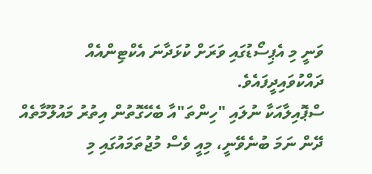ވަނީ މި އެޕިސޯޑުގައި ވަރަށް ކުޅަދާނަ އެކްޓިންއެއް ދައްކުވައިދީފައެވެ.
ސްޕޮއިލާއަކާ ނުލައި "ހިންތަ"އާ ބެހޭގޮތުން އިތުރު މައުލޫމާތެއް ދޭން ނަމަ ބުނެވޭނީ، މިއީ ވެސް މުޖުތަމައުގައި މި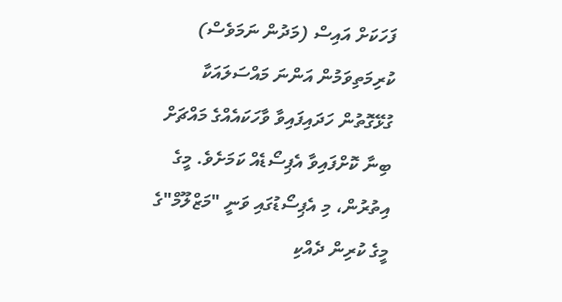ފަހަކަށް އައިސް (މަދުން ނަމަވެސް) ކުރިމަތިވަމުން އަންނަ މައްސަލައަކާ ގުޅޭގޮތުން ހަދައިފައިވާ ވާހަކައެއްގެ މައްޗަށް ބިނާ ކޮށްފައިވާ އެޕިސޯޑެއް ކަމަށެވެ. މީގެ އިތުރުން، މި އެޕިސޯޑުގައި ވަނީ "މަޒްލޫމް"ގެ މީގެ ކުރިން ދެއްކި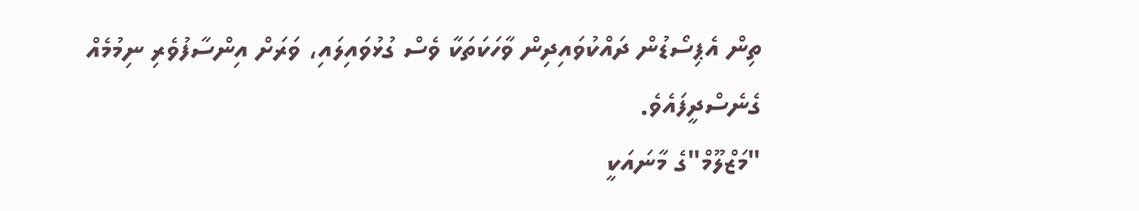ތިން އެޕިސޯޑުން ދައްކުވައިދިން ވާހަކަތަކާ ވެސް ގުޅުވައިލައި، ވަރަށް އިންސާފުވެރި ނިމުމެއް ގެނެސްދީފައެވެ.
"މަޒްލޫމް"ގެ މާނައަކީ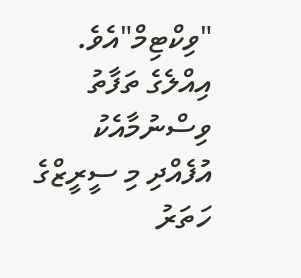"ވިކްޓިމް"އެވެ. އިއްލެގެ ތަފާތު ވިސްނުމާއެކު އުފެއްދި މި ސީރީޒްގެ ހަތަރު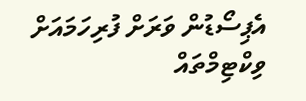އެޕިސޯޑުން ވަރަށް ފުރިހަމައަށް ވިކްޓިމްތައް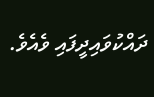ދައްކުވައިދީފައި ވެއެވެ.